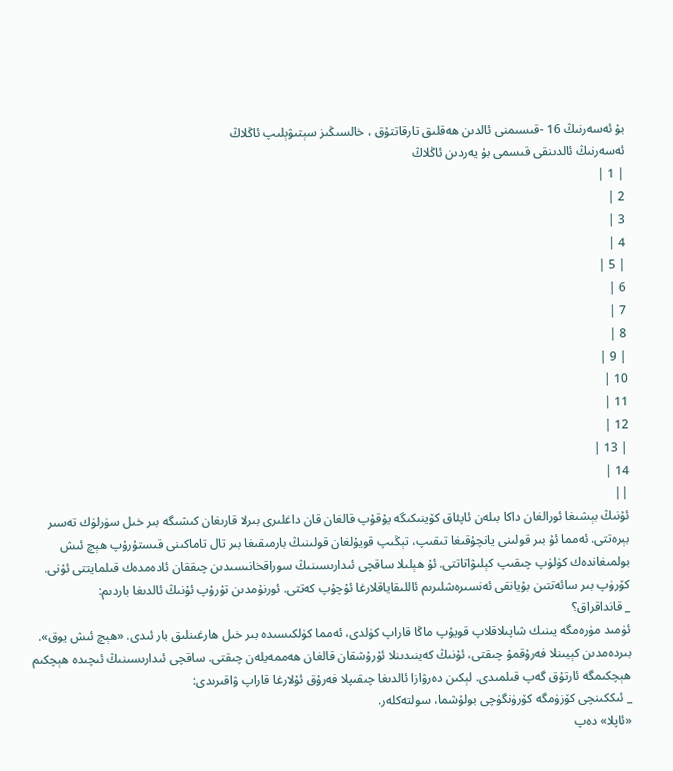بۇ ئەسەرنىڭ 16 -قىسىمنى ئالدىن ھەقلىق تارقاتتۇق ، خالسىڭىز سېتىۋېلىپ ئاڭلاڭ
ئەسەرنىڭ ئالدىنقى قىسمى بۇ يەردىن ئاڭلاڭ
| 1 |
2 |
3 |
4 |
| 5 |
6 |
7 |
8 |
| 9 |
10 |
11 |
12 |
| 13 |
14 |
||
ئۇنىڭ بېشىغا ئورالغان داكا بىلەن ئاپئاق كۆينىكىگە يۇقۇپ قالغان قان داغلىرى بىرلا قارىغان كىشىگە بىر خىل سۈرلۈك تەسىر بېرەتتى. ئەمما ئۇ بىر قولىنى يانچۇقىغا تىقىپ، تېڭىپ قويۇلغان قولىنىڭ بارمىقىغا بىر تال تاماكىنى قىستۇرۇپ ھېچ ئىش بولمىغاندەك كۈلۈپ چىقىپ كېلىۋاتاتتى. ئۇ ھېلىلا ساقچى ئىدارىسىنىڭ سوراقخانىسىدىن چىققان ئادەمدەك قىلمايتتى ئۇنى. كۆرۈپ بىر سائەتتىن بۇيانقى ئەنسىرەشلىرىم ئاللىقاياقلارغا ئۇچۇپ كەتتى. ئورنۇمدىن تۇرۇپ ئۇنىڭ ئالدىغا باردىم:
_ قانداقراق؟
ئۈمىد مۈرەمگە يىنىك شاپىلاقلاپ قويۇپ ماڭا قاراپ كۈلدى، ئەمما كۈلكىسىدە بىر خىل ھارغىنلىق بار ئىدى. «ھېچ ئىش يوق». بىردەمدىن كېيىنلا فەرۇقمۇ چىقتى، ئۇنىڭ كەينىدىنلا ئۇرۇشقان قالغان ھەممەيلەن چىقتى. ساقچى ئىدارىسىنىڭ ئىچىدە ھېچكىم ھېچكىمگە ئارتۇق گەپ قىلمىدى. لېكىن دەرۋازا ئالدىغا چىقىپلا فەرۇق ئۇلارغا قاراپ ۋاقىرىدى:
_ ئىككىنچى كۆزۈمگە كۆرۈنگۈچى بولۇشما، سولتەكلەر.
«ئاپلا» دەپ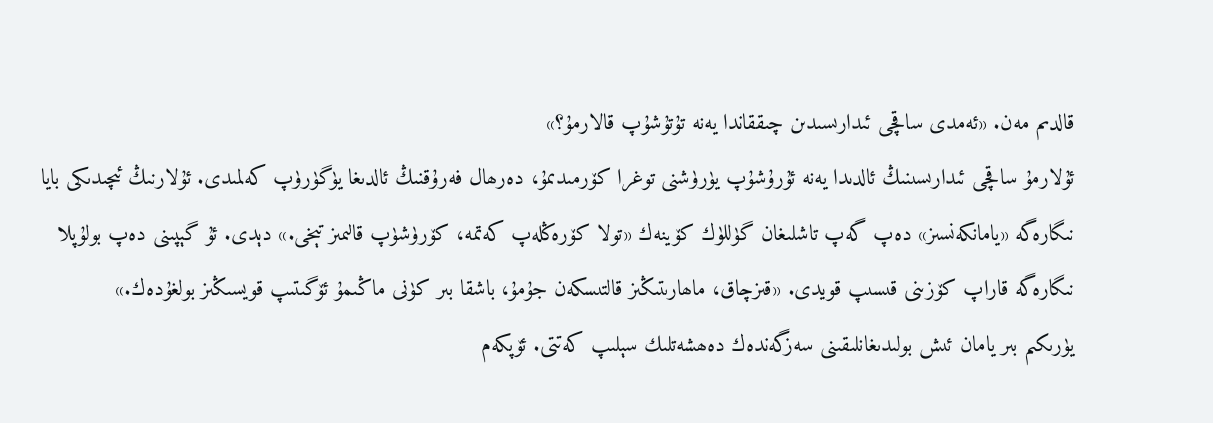قالدىم مەن. «ئەمدى ساقچى ئىدارىسىدىن چىققاندا يەنە تۇتۇشۇپ قالارمۇ؟»
ئۇلارمۇ ساقچى ئىدارىسىنىڭ ئالدىدا يەنە ئۇرۇشۇپ يۈرۈشنى توغرا كۆرمىدىمۇ، دەرھال فەرۇقنىڭ ئالدىغا يۈگۈرۈپ كەلمىدى. ئۇلارنىڭ ئىچىدىكى بايا نىگارەگە «يامانكەنسىز» دەپ گەپ تاشلىغان گۈللۈك كۆينەك «تولا كۆرەڭلەپ كەتمە، كۆرۈشۈپ قالىمىز تېخى.» دېدى. ئۇ گېپىنى دەپ بولۇپلا نىگارەگە قاراپ كۆزىنى قىسىپ قويدى. «قىزچاق، ماھارىتىڭىز قالتىسكەن جۇمۇ، باشقا بىر كۈنى ماڭىمۇ ئۆگىتىپ قويسىڭىز بولغۇدەك.»
يۈرىكىم بىر يامان ئىش بولىدىغانلىقىنى سەزگەندەك دەھشەتلىك سېلىپ كەتتى. ئۆپكەم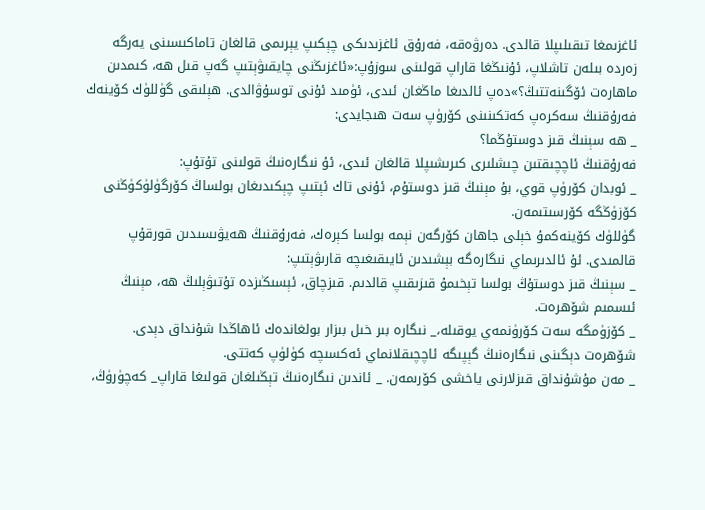ئاغزىمغا تىقىلىپلا قالدى. دەرۋەقە، فەرۇق ئاغزىدىكى چېكىپ يېرىمى قالغان تاماكىسىنى يەرگە زەردە بىلەن تاشلاپ، ئۇنىڭغا قاراپ قولىنى سوزۇپ:«ئاغزىڭنى چايقىۋېتىپ گەپ قىل ھە، كىمدىن ماھارەت ئۆگىنەتتىڭ؟»دەپ ئالدىغا ماڭغان ئىدى، ئۈمىد ئۇنى توسۇۋالدى. ھېلىقى گۈللۈك كۆينەك فەرۇقنىڭ سەكرەپ كەتكىنىنى كۆرۈپ سەت ھىجايدى:
_ ھە سېنىڭ قىز دوستۇڭما؟
فەرۇقنىڭ ئاچچىقتىن چىشلىرى كىرىشىپلا قالغان ئىدى، ئۇ نىگارەنىڭ قولىنى تۇتۇپ:
_ ئوبدان كۆرۈپ قوي، بۇ مېنىڭ قىز دوستۇم، ئۇنى تاك ئېتىپ چېكىدىغان بولساڭ كۆرگۈلۈكۈڭنى كۆزۈڭگە كۆرسىتىمەن.
گۈللۈك كۆينەكمۇ خېلى جاھان كۆرگەن نېمە بولسا كېرەك، فەرۇقنىڭ ھەيۋىسىدىن قورقۇپ قالمىدى. ئۇ ئالدىرىماي نىگارەگە بېشىدىن ئايىقىغىچە قارىۋېتىپ:
_ سېنىڭ قىز دوستۇڭ بولسا تېخىمۇ قىزىقىپ قالدىم. قىزچاق، ئېسىڭىزدە تۇتىۋېلىڭ ھە، مېنىڭ ئىسمىم شۆھرەت.
_ كۆزۈمگە سەت كۆرۈنمەي يوقىلە،_ نىگارە بىر خىل بىزار بولغاندەك ئاھاڭدا شۇنداق دېدى. شۆھرەت دېگىنى نىگارەنىڭ گېپىگە ئاچچىقلانماي ئەكسىچە كۈلۈپ كەتتى.
_ مەن مۇشۇنداق قىزلارنى ياخشى كۆرىمەن. _ ئاندىن نىگارەنىڭ تېڭىلغان قولىغا قاراپ_ كەچۈرۈڭ،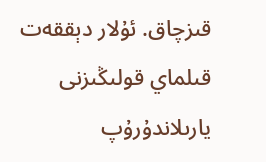قىزچاق. ئۇلار دېققەت قىلماي قولىڭىزنى يارىلاندۇرۇپ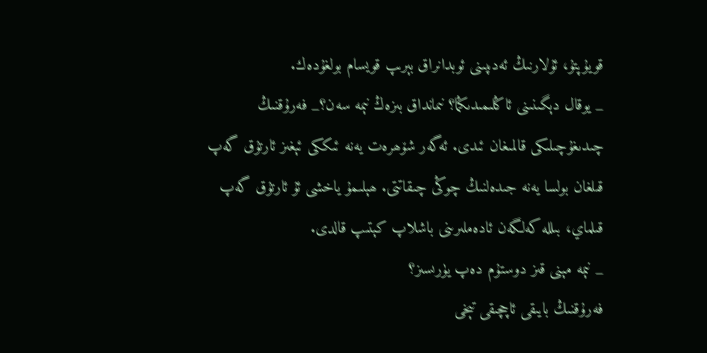قويۇپتۇ، ئۇلارنىڭ ئەدىپىنى ئوبدانراق بېرىپ قويسام بولغۇدەك.
_ يوقال دېگىنىنى ئاڭلىمىدىڭما؟ نىمانداق بىزەڭ نېمە سەن؟_ فەرۇقنىڭ چىدىغۇچىلىكى قالمىغان ئىدى. ئەگەر شۆھرەت يەنە ئىككى ئېغىز ئارتۇق گەپ قىلغان بولسا يەنە جىدەلنىڭ چوڭى چىقاتتى. ھېلىمۇ ياخشى ئۇ ئارتۇق گەپ قىلماي، بىللە كەلگەن ئادەملىرىنى باشلاپ كېتىپ قالدى.
_ نېمە مېنى قىز دوستۇم دەپ يۈرىسىز؟
فەرۇقنىڭ بايىقى ئاچچىقى تېخى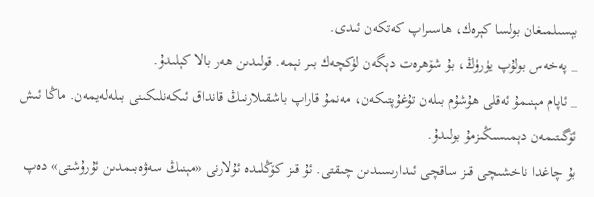بېسىلمىغان بولسا كېرەك، ھاسىراپ كەتكەن ئىدى.
_ پەخەس بولۇپ يۈرۈڭ، بۇ شۆھرەت دېگەن لۈكچەك بىر نېمە. قولىدىن ھەر بالا كېلىدۇ.
_ ئاپام مېنىمۇ ئەقلى ھۇشۇم بىلەن تۇغۇپتىكەن، مەنمۇ قاراپ باشقىلارنىڭ قانداق ئىكەنلىكىنى بىلەلەيمەن. ماڭا ئىش ئۆگىتىمەن دېمىسىڭىزمۇ بولىدۇ.
بۇ چاغدا ناخشىچى قىز ساقچى ئىدارىسىدىن چىقتى. ئۇ قىز كۆڭلىدە ئۇلارنى «مېنىڭ سەۋەبىمدىن ئۇرۇشتى» دەپ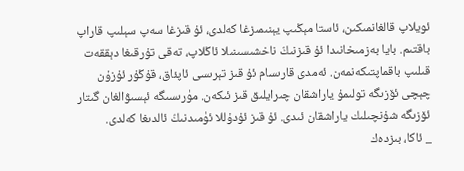ئويلاپ قالغانمىكىن، ئاستا مېڭىپ يېنىمىزغا كەلدى، ئۇ قىزغا سەپ سېلىپ قاراپ باقتىم. بايا بەزمىخانىدا ئۇ قىزنىڭ ناخشىسىنىلا ئاڭلاپ، تەقى تۇرقىغا دېققەت قىلىپ باقماپتىكەنمەن. ئەمدى قارىسام ئۇ قىز تېرىسى ئاپئاق، قۇڭۇر ئۇزۇن چېچى ئۆزىگە تولىمۇ ياراشقان چىرايلىق قىز ئىكەن. مۈرىسىگە ئېسىۋالغان گىتار ئۆزىگە شۇنچىلىك ياراشقان ئىدى. ئۇ قىز ئۇدۇللا ئۈمىدنىڭ ئالدىغا كەلدى.
_ ئاكا، بىزدەك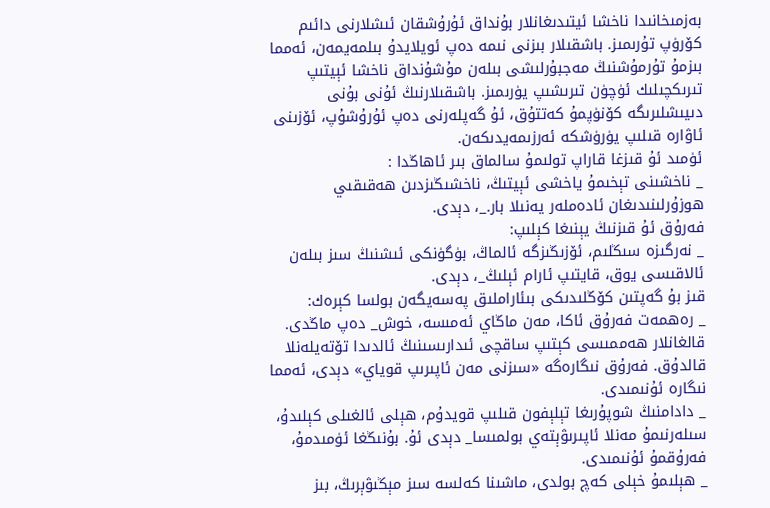بەزمىخانىدا ناخشا ئيتىدىغانلار بۇنداق ئۇرۇشقان ئىشلارنى دائىم كۆرۈپ تۇرىمىز. باشقىلار بىزنى نىمە دەپ ئويلايدۇ بىلمەيمەن، ئەمما بىزمۇ تۇرمۇشنىڭ مەجبۇرلىشى بىلەن مۇشۇنداق ناخشا ئېيتىپ تىرىكچىلىك ئۈچۈن تىرىشىپ يۈرىمىز. باشقىلارنىڭ ئۇنى بۇنى دىيىشلىرىگە كۆنۈپمۇ كەتتۇق، ئۇ گەپلەرنى دەپ ئۇرۇشۇپ، ئۆزىنى ئاۋارە قىلىپ يۈرۈشكە ئەرزىمەيدىكەن.
ئۈمىد ئۇ قىزغا قاراپ تولىمۇ سالماق بىر ئاھاڭدا :
_ ناخشىنى تېخىمۇ ياخشى ئېيتىڭ، ناخشىڭىزدىن ھەقىقىي ھوزۇرلىنىدىغان ئادەملەر يەنىلا بار._، دېدى.
فەرۇق ئۇ قىزنىڭ يېنىغا كېلىپ:
_ نەرگىزە سىڭلىم، ئۆزىڭىزگە ئالماڭ، بۈگۈنكى ئىشنىڭ سىز بىلەن ئالاقىسى يوق، قايتىپ ئارام ئېلىڭ_، دېدى.
قىز بۇ گەپتىن كۆڭلىدىكى بىئاراملىق پەسەيگەن بولسا كېرەك:
_ رەھمەت فەرۇق ئاكا، مەن ماڭاي ئەمىسە، خوش_ دەپ ماڭدى.
قالغانلار ھەممىسى كېتىپ ساقچى ئىدارىسىنىڭ ئالدىدا تۆتەيلەنلا قالدۇق. فەرۇق نىگارەگە «سىزنى مەن ئاپىرىپ قوياي» دېدى، ئەمما نىگارە ئۇنىمىدى.
_ دادامنىڭ شوپۇرىغا تېلېفون قىلىپ قويدۇم، ھېلى ئالغىلى كېلىدۇ، سىلەرنىمۇ مەنلا ئاپىرىۋېتەي بولمىسا_ دېدى ئۇ. بۇنىڭغا ئۈمىدمۇ، فەرۇقمۇ ئۇنىمىدى.
_ ھېلىمۇ خېلى كەچ بولدى، ماشىنا كەلسە سىز مېڭىۋېرىڭ، بىز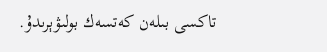تاكسى بىلەن كەتسەك بولىۋېرىدۇ.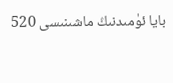بايا ئۈمىدنىڭ ماشىنىسى 520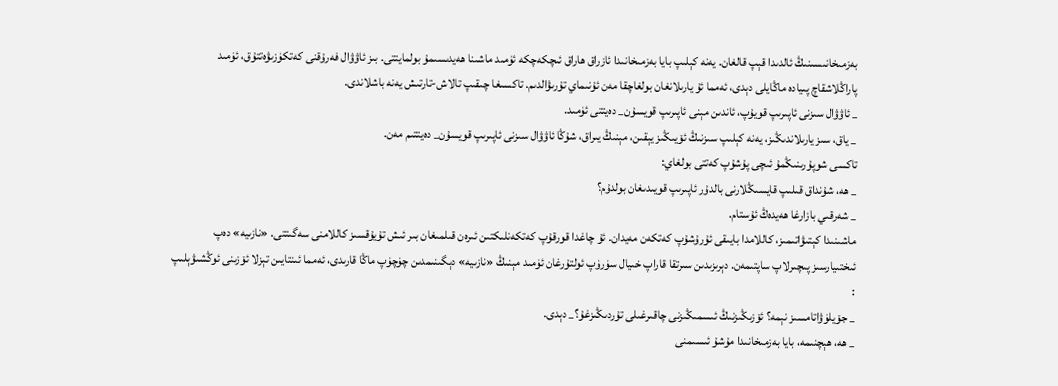بەزمىخانىسىنىڭ ئالدىدا قېپ قالغان. يەنە كېلىپ بايا بەزمىخانىدا ئازراق ھاراق ئىچكەچكە ئۈمىد ماشىنا ھەيدىسىمۇ بولمايتتى. بىز ئاۋۋال فەرۇقنى كەتكۈزىۋەتتۇق، ئۈمىد پاراڭلاشقاچ پىيادە ماڭايلى دېدى، ئەمما ئۇ يارىلانغان بولغاچقا مەن ئۇنىماي تۇرىۋالدىم. تاكسىغا چىقىپ تالاش-تارتىش يەنە باشلاندى.
_ ئاۋۋال سىزنى ئاپىرىپ قويۇپ، ئاندىن مېنى ئاپىرىپ قويسۇن_ دەيتتى ئۈمىد.
_ ياق، سىز يارىلاندىڭىز، يەنە كېلىپ سىزنىڭ ئۆيىڭىز يېقىن، مېنىڭ يىراق، شۇڭا ئاۋۋال سىزنى ئاپىرىپ قويسۇن_ دەيتتىم مەن.
تاكسى شوپۇرىنىڭمۇ ئىچى پۇشۇپ كەتتى بولغاي:
_ ھە، شۇنداق قىلىپ قايسىڭلارنى بالدۇر ئاپىرىپ قويىدىغان بولدۇم؟
_ شەرقىي بازارغا ھەيدەڭ ئۇستام.
ماشىنىدا كېتىۋاتىمىز، كاللامدا بايىقى ئۇرۇشۇپ كەتكەن مەيدان. ئۇ چاغدا قورقۇپ كەتكەنلىكتىن ئىرەن قىلمىغان بىر ئىش تۇيۇقسىز كاللامنى سەگىتتى. «نازىيە» دەپ ئىختىيارسىز پىچىرلاپ ساپتىمەن. دېرىزىدىن سىرتقا قاراپ خىيال سۈرۈپ ئولتۇرغان ئۈمىد مېنىڭ «نازىيە» دېگىنىمدىن چۈچۈپ ماڭا قارىدى، ئەمما ئىنتايىن تېزلا ئۆزىنى ئوڭشىۋېلىپ :
_ جۆيلۈۋاتامسىز نېمە؟ ئۆزىڭىزنىڭ ئىسمىڭىزنى چاقىرغىلى تۇردىڭىزغۇ؟_ دېدى.
_ ھە، ھېچنىمە، بايا بەزمىخانىدا مۇشۇ ئىسىمنى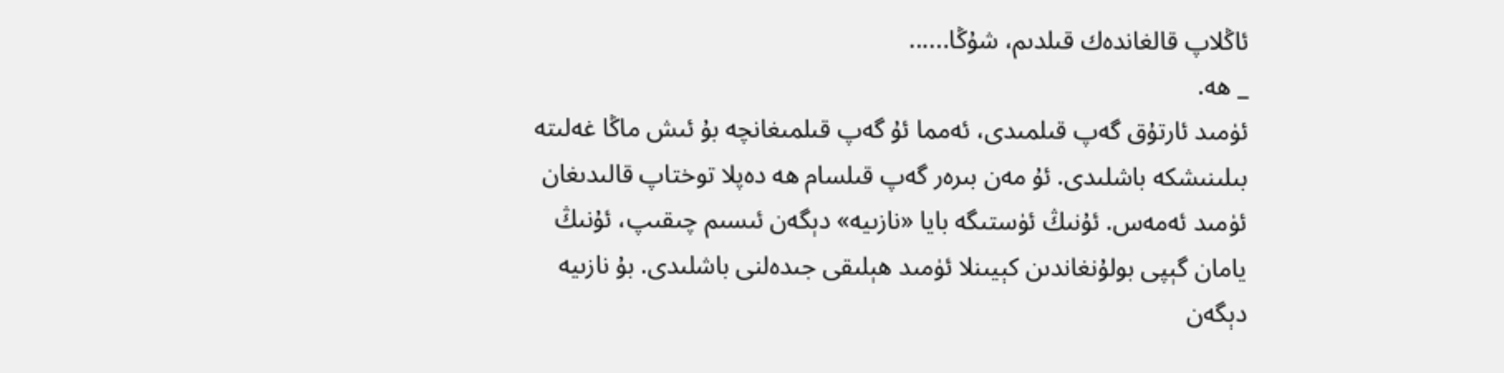ئاڭلاپ قالغاندەك قىلدىم، شۇڭا......
_ ھە.
ئۈمىد ئارتۇق گەپ قىلمىدى، ئەمما ئۇ گەپ قىلمىغانچە بۇ ئىش ماڭا غەلىتە بىلىنىشكە باشلىدى. ئۇ مەن بىرەر گەپ قىلسام ھە دەپلا توختاپ قالىدىغان ئۈمىد ئەمەس. ئۇنىڭ ئۈستىگە بايا «نازىيە» دېگەن ئىسىم چىقىپ، ئۇنىڭ يامان گېپى بولۇنغاندىن كېيىنلا ئۈمىد ھېلىقى جىدەلنى باشلىدى. بۇ نازىيە دېگەن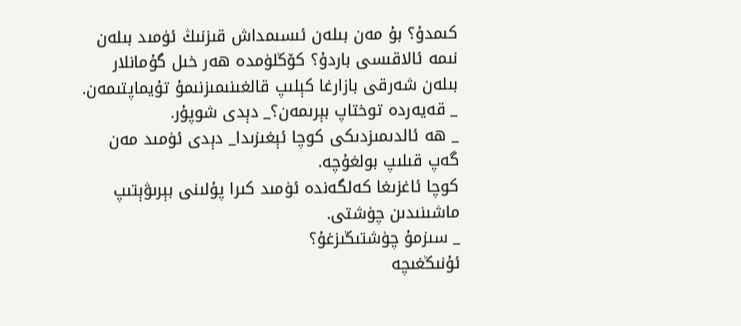كىمدۇ؟ بۇ مەن بىلەن ئىسىمداش قىزنىڭ ئۈمىد بىلەن نىمە ئالاقىسى باردۇ؟ كۆڭلۈمدە ھەر خىل گۇمانلار بىلەن شەرقى بازارغا كېلىپ قالغىنىمىزنىمۇ تۇيماپتىمەن.
_ قەيەردە توختاپ بېرىمەن؟_ دېدى شوپۇر.
_ ھە ئالدىمىزدىكى كوچا ئېغىزىدا_ دېدى ئۈمىد مەن گەپ قىلىپ بولغۇچە.
كوچا ئاغزىغا كەلگەندە ئۈمىد كىرا پۇلىنى بېرىۋېتىپ ماشىنىدىن چۈشتى.
_ سىزمۇ چۈشتىڭىزغۇ؟
ئۇنىڭغىچە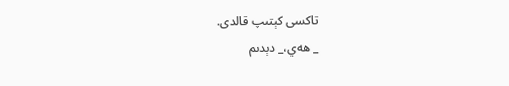تاكسى كېتىپ قالدى.
_ ھەي،_ دېدىم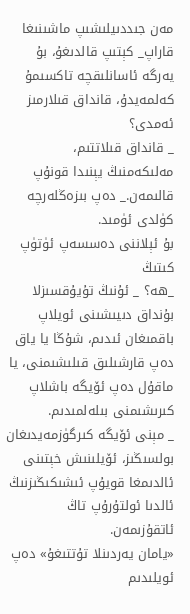مەن جىددىيلىشىپ ماشىنىغا قاراپ_ كېتىپ قالدىغۇ، بۇ يەرگە ئاسانلىقچە تاكسىمۇ كەلمەيدۇ، قانداق قىلارمىز ئەمدى؟
_ قانداق قىلاتتىم، مەلىكەمنىڭ يېنىدا قونۇپ قالىمەن._ دەپ بىزەڭلەرچە كۈلدى ئۈمىد.
بۇ ئېلاننى دەسسەپ ئۈتۈپ كىتىڭ
_ھە؟ _ ئۇنىڭ تۇيۇقسىزلا بۇنداق دىيىشىنى ئويلاپ باقمىغان ئىدىم، شۇڭا يا ياق دەپ قارشىلىق قىلىشىمنى، يا ماقۇل دەپ ئۆيگە باشلاپ كىرىشىمنى بىلەلمىدىم.
_ مېنى ئۆيگە كىرگۈزمەيدىغان بولسىڭىز، ئۆيلىنىش خېتىنى ئالدىمغا قويۇپ ئىشىكىڭىزنىڭ ئالدىا ئولتۇرۇپ تاڭ ئاتقۇزىمەن.
«يامان يەردىنلا تۇتتىغۇ» دەپ ئويلىدىم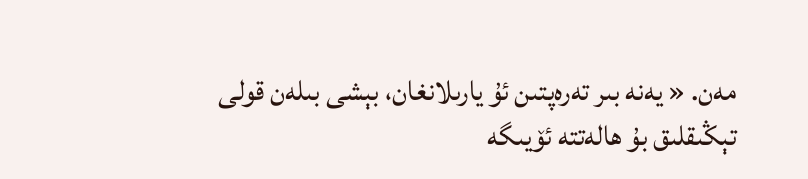مەن. « يەنە بىر تەرەپتىن ئۇ يارىلانغان، بېشى بىلەن قولى تېڭىقلىق بۇ ھالەتتە ئۆيىگە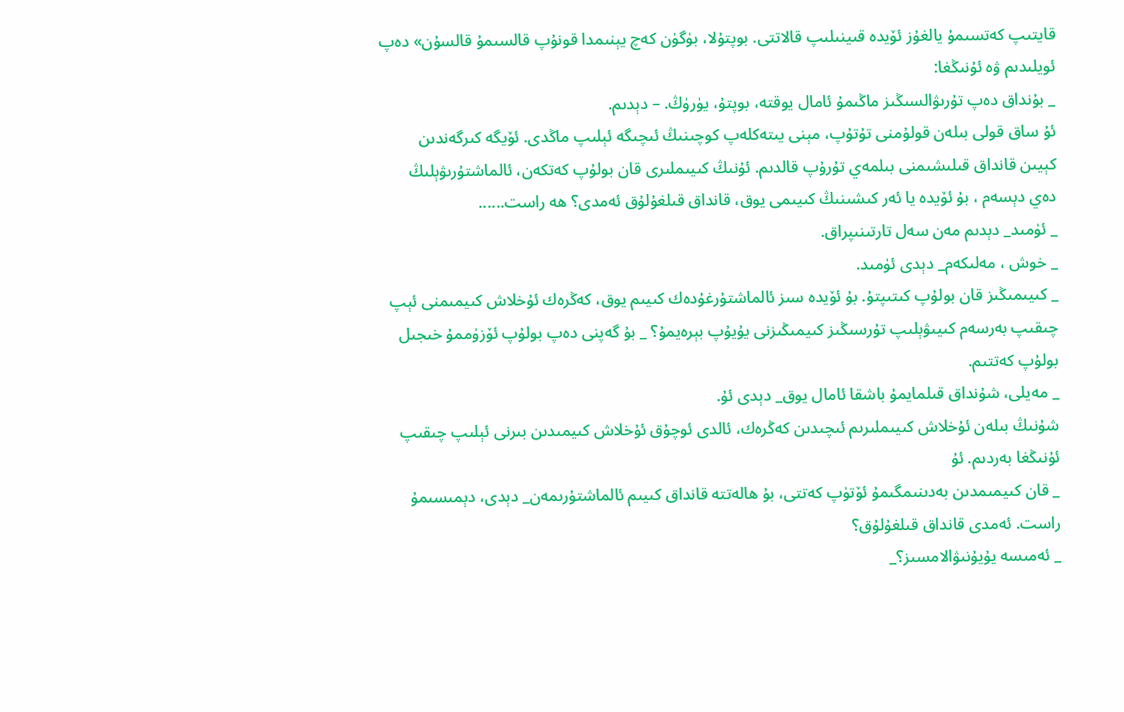قايتىپ كەتسىمۇ يالغۇز ئۆيدە قىينىلىپ قالاتتى. بوپتۇلا، بۈگۈن كەچ يېنىمدا قونۇپ قالسىمۇ قالسۇن» دەپ ئويلىدىم ۋە ئۇنىڭغا:
_ بۇنداق دەپ تۇرىۋالسىڭىز ماڭىمۇ ئامال يوقتە، بوپتۇ، يۈرۈڭ. – دېدىم.
ئۇ ساق قولى بىلەن قولۇمنى تۇتۇپ، مېنى يىتەكلەپ كوچىنىڭ ئىچىگە ئېلىپ ماڭدى. ئۆيگە كىرگەندىن كېيىن قانداق قىلىشىمنى بىلمەي تۇرۇپ قالدىم. ئۇنىڭ كىيىملىرى قان بولۇپ كەتكەن، ئالماشتۇرىۋېلىڭ دەي دېسەم ، بۇ ئۆيدە يا ئەر كىشىنىڭ كىيىمى يوق، قانداق قىلغۇلۇق ئەمدى؟ ھە راست......
_ ئۈمىد_ دېدىم مەن سەل تارتىنىپراق.
_ خوش ، مەلىكەم_ دېدى ئۈمىد.
_ كىيىمىڭىز قان بولۇپ كىتىپتۇ. بۇ ئۆيدە سىز ئالماشتۇرغۇدەك كىيىم يوق، كەڭرەك ئۇخلاش كىيمىمنى ئېپ چىقىپ بەرسەم كىيىۋېلىپ تۇرسىڭىز كىيمىڭىزنى يۇيۇپ بېرەيمۇ؟ _ بۇ گەپنى دەپ بولۇپ ئۆزۈممۇ خىجىل بولۇپ كەتتىم.
_ مەيلى، شۇنداق قىلمايمۇ باشقا ئامال يوق_ دېدى ئۇ.
شۇنىڭ بىلەن ئۇخلاش كىيىملىرىم ئىچىدىن كەڭرەك، ئالدى ئوچۇق ئۇخلاش كىيمىدىن بىرنى ئېلىپ چىقىپ ئۇنىڭغا بەردىم. ئۇ
_ قان كىيمىمدىن بەدىنىمگىمۇ ئۆتۈپ كەتتى، بۇ ھالەتتە قانداق كىيىم ئالماشتۇرىمەن_ دېدى، دېمىسىمۇ راست. ئەمدى قانداق قىلغۇلۇق؟
_ ئەمىسە يۇيۇنىۋالامسىز؟_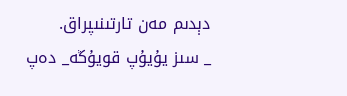دېدىم مەن تارتىنىپراق.
_ سىز يۇيۇپ قويۇڭە_ دەپ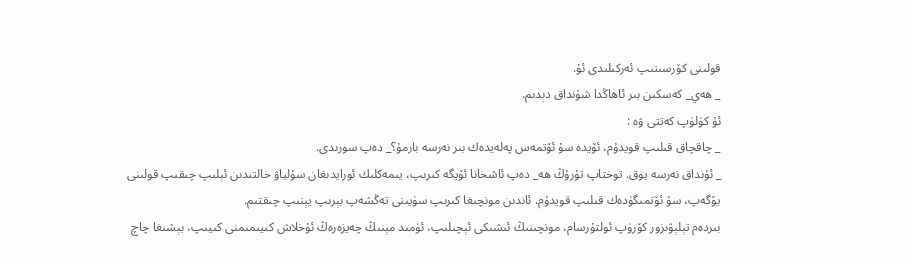قولىنى كۆرسىتىپ ئەركىلىدى ئۇ.
_ ھەي_ كەسكىن بىر ئاھاڭدا شۇنداق دېدىم.
ئۇ كۈلۈپ كەتتى ۋە :
_ چاقچاق قىلىپ قويدۇم، ئۆيدە سۇ ئۆتمەس پەلەيدەك بىر نەرسە بارمۇ؟_ دەپ سورىدى.
_ ئۇنداق نەرسە يوق. توختاپ تۇرۇڭ ھە_ دەپ ئاشخانا ئۆيگە كىرىپ، يىمەكلىك ئورايدىغان سۇلياۋ خالتىدىن ئېلىپ چىقىپ قولىنى يۆگەپ، سۇ ئۆتمىگۈدەك قىلىپ قويدۇم. ئاندىن مونچىغا كىرىپ سۈيىنى تەڭشەپ بېرىپ يېنىپ چىقتىم.
بىردەم تېلېۋىزور كۆرۈپ ئولتۇرسام، مونچىنىڭ ئىشىكى ئېچىلىپ، ئۈمىد مېنىڭ چەيزەرەڭ ئۇخلاش كىيىمىمنى كىيىپ، بېشىغا چاچ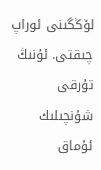لۆڭگىنى ئوراپ چىقتى. ئۇنىڭ تۇرقى شۇنچىلىك ئۇماق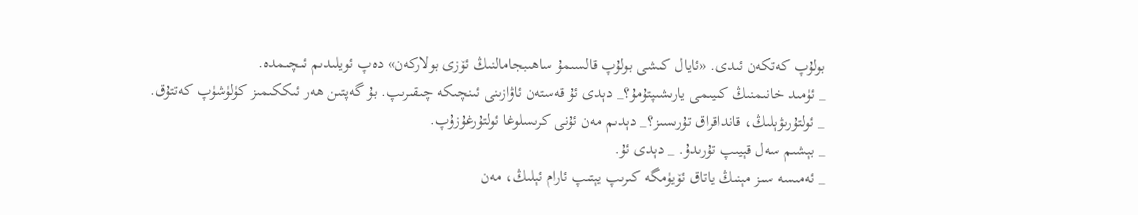بولۇپ كەتكەن ئىدى. «ئايال كىشى بولۇپ قالسىمۇ ساھىبجامالنىڭ ئۆزى بولاركەن» دەپ ئويلىدىم ئىچىمدە.
_ ئۈمىد خانىمنىڭ كىيىمى يارىشىپتۇمۇ؟_ دېدى ئۇ قەستەن ئاۋازىنى ئىنچىكە چىقىرىپ. بۇ گەپتىن ھەر ئىككىمىز كۈلۈشۈپ كەتتۇق.
_ ئولتۇرىۋېلىڭ، قانداقراق تۇرىسىز؟_ دېدىم مەن ئۇنى كرىسلوغا ئولتۇرغۇزۇپ.
_ بېشىم سەل قېيىپ تۇرىدۇ. _ دېدى ئۇ.
_ ئەمىسە سىز مېنىڭ ياتاق ئۆيۈمگە كىرىپ يېتىپ ئارام ئېلىڭ، مەن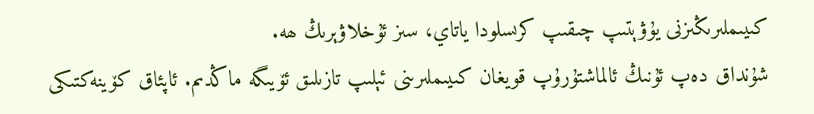كىيىملىرىڭىزنى يۇۋېتىپ چىقىپ كرىسلودا ياتاي، سىز ئۇخلاۋېرىڭ ھە.
شۇنداق دەپ ئۇنىڭ ئالماشتۇرۇپ قويغان كىيىملىرىنى ئېلىپ تازىلىق ئۆيىگە ماڭدىم. ئاپئاق كۆينەكتىكى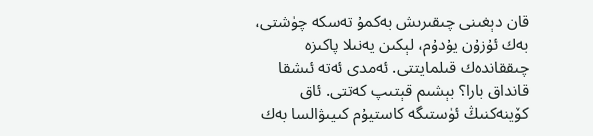قان دېغىنى چىقىرىش بەكمۇ تەسكە چۈشتى، بەك ئۇزۇن يۇدۇم، لېكىن يەنىلا پاكىزە چىققاندەك قىلمايتتى. ئەمدى ئەتە ئىشقا قانداق بارا؟ بېشىم قېتىپ كەتتى. ئاق كۆينەكنىڭ ئۈستىگە كاستيۇم كىيىۋالسا بەك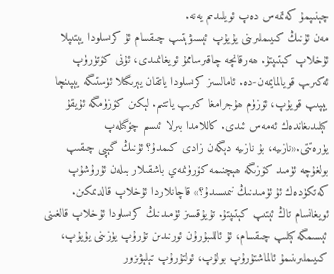چېنىپمۇ كەتمەس دەپ ئويلىدىم يەنە.
مەن ئۇنىڭ كىيىملىرىنى يۇيۇپ ئېسىۋېتىپ چىقسام ئۇ كرىسلودا يېتىپلا ئۇخلاپ كېتىپتۇ. ھەرقانچە چاقىرساممۇ ئويغانمىدى، ئۇنى كۆتۈرۈپ ئەكىرىپ قويالمايمەن-دە. ئامالسىز كرىسلودا ياتقان يېرىگىلا ئۈستىگە يېپىنچا يېپىپ قويۇپ، ئۆزۈم ھۇجرامغا كىرىپ ياتتىم. لېكىن كۆزۈمگە ئۇيقۇ كېلىدىغاندەك ئەمەس ئىدى. كاللامدا بىرلا ئىسىم چۆگىلەپ يۈرەتتى.«نازىيە، بۇ نازىيە دېگەن زادى كىمدۇ؟ ئۇنىڭ گېپى چىقىپ بولغۇچە ئۈمىد كۆزىگە ھېچنىمە كۆرۈنمەي باشقىلار بىلەن ئۇرۇشۇپ كەتكۈدەك ئۇ ئۈمىدنىڭ نىمىسىدۇ؟» قاچانلاردا ئۇخلاپ قالدىمكىن. ئويغانسام تاڭ ئېتىپ كېتىپتۇ. تۇيۇقسىز ئۈمىدنىڭ كرىسلودا ئۇخلاپ قالغىنى ئېسىمگە كېلىپ چىقسام، ئۇ ئاللىبۇرۇن ئورنىدىن تۇرۇپ يۈزىنى يۇيۇپ، كىيىملىرىنىمۇ ئالماشتۇرۇپ بولۇپ، ئولتۇرۇپ تېلېۋىزور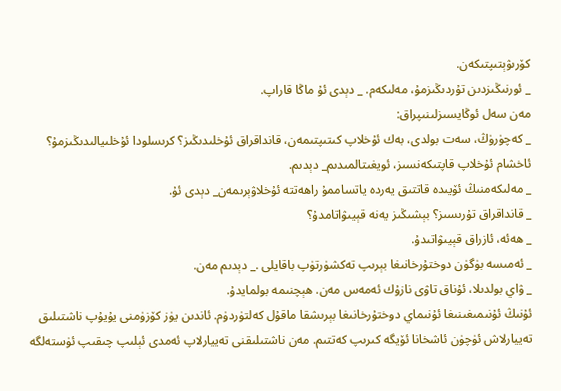كۆرىۋېتىپتىكەن.
_ ئورنىڭىزدىن تۇردىڭىزمۇ، مەلىكەم. _ دېدى ئۇ ماڭا قاراپ.
مەن سەل ئوڭايسىزلىنىپراق:
_ كەچۈرۈڭ، سەت بولدى، بەك ئۇخلاپ كىتىپتىمەن، قانداقراق ئۇخلىدىڭىز؟ كرىسلودا ئۇخلىيالىدىڭىزمۇ؟ ئاخشام ئۇخلاپ قاپتىكەنسىز، ئويغىتالمىدىم_ دېدىم.
_ مەلىكەمنىڭ ئۆيىدە قاتتىق يەردە ياتساممۇ راھەتتە ئۇخلاۋېرىمەن_ دېدى ئۇ.
_ قانداقراق تۇرىسىز؟ بېشىڭىز يەنە قېيىۋاتامدۇ؟
_ ھەئە، ئازراق قېيىۋاتىدۇ.
_ ئەمىسە بۈگۈن دوختۇرخانىغا بېرىپ تەكشۈرتۈپ باقايلى ._ دېدىم مەن.
_ ۋاي بولدىلا، ئۇناق تاۋى نازۇك ئەمەس مەن. ھېچنىمە بولمايدۇ.
ئۇنىڭ ئۇنىمىغىنىغا ئۇنىماي دوختۇرخانىغا بېرىشقا ماقۇل كەلتۈردۈم. ئاندىن يۈز كۆزۈمنى يۇيۇپ ناشتىلىق تەييارلاش ئۈچۈن ئاشخانا ئۆيگە كىرىپ كەتتىم. مەن ناشتىلىقنى تەييارلاپ ئەمدى ئېلىپ چىقىپ ئۈستەلگە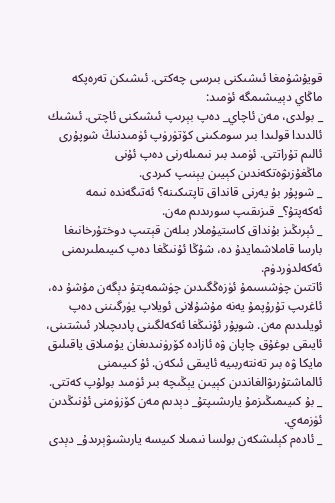قويۇشۇمغا ئىشىكنى بىرسى چەكتى. ئىشىكن تەرەپكە ماڭاي دېيىشىمگە ئۈمىد:
_ بولدى، مەن ئاچاي_ دەپ بېرىپ ئىشىكنى ئاچتى. ئىشىك ئالدىدا قولىدا بىر سومكىنى كۆتۈرۈپ ئۈمىدنىڭ شوپۇرى ئالىم تۇراتتى. ئۈمىد بىر نىمىلەرنى دەپ ئۇنى ماڭغۇزىۋەتكەندىن كېيىن يېنىپ كىردى.
_ شوپۇر بۇ يەرنى قانداق تاپتىكىنە؟ ئەتىگەندە نىمە ئەكەپتۇ؟_ قىزىقىپ سورىدىم مەن.
_ ئېرىڭىز بۇنداق كاستيۇملار بىلەن قېتىپ دوختۇرخانىغا بارسا قاملاشمايدۇ دە، شۇڭا ئۇنىڭغا دەپ كىيىملىرىمنى ئەكەلدۈردۈم.
ئاتتىن چۈشسىمۇ ئۈزەڭگىدىن چۈشمەپتۇ دېگەن مۇشۇ دە، ئاغرىپ تۇرۇپمۇ يەنە مۇشۇلانى ئويلاپ يۈرگىننى دەپ ئويلىدىم مەن. شوپۇر ئۇنىڭغا ئەكەلگىنى پادىچىلار ئىشتىنى، ئايىقى بوغۇق چاپان ۋە ئازادە كۆرۈنىدىغان يۇمىلاق ياقىلىق مايكا ۋە بىر تەنتەربىيە ئايىقى ئىكەن. ئۇ كىيىمنى ئالماشتۇرىۋالغاندىن كېيىن يېڭىچە بىر ئۈمىد بولۇپ كەتتى.
_ بۇ كىيىمىڭىزمۇ يارىشىپتۇ_ دېدىم مەن كۆزۈمنى ئۇنىڭدىن ئۈزمەي.
_ ئادەم كېلىشكەن بولسا نىمىلا كىيسە يارىشىۋېرىدۇ_ دېدى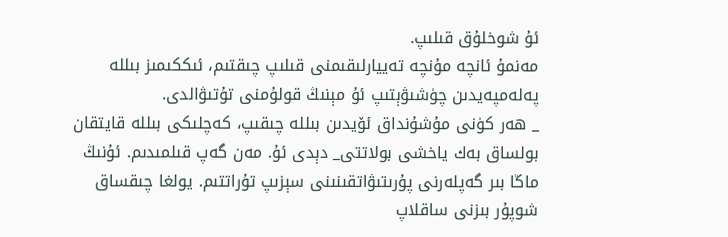ئۇ شوخلۇق قىلىپ.
مەنمۇ ئانچە مۇنچە تەييارلىقىمنى قىلىپ چىقتىم، ئىككىمىز بىللە پەلەمپەيدىن چۈشىۋېتىپ ئۇ مېنىڭ قولۇمنى تۇتىۋالدى.
_ ھەر كۈنى مۇشۇنداق ئۆيدىن بىللە چىقىپ، كەچلىكى بىللە قايتقان بولساق بەك ياخشى بولاتتى_ دېدى ئۇ. مەن گەپ قىلمىدىم. ئۇنىڭ ماڭا بىر گەپلەرنى پۇرىتىۋاتقىنىنى سېزىپ تۇراتتىم. يولغا چىقساق شوپۇر بىزنى ساقلاپ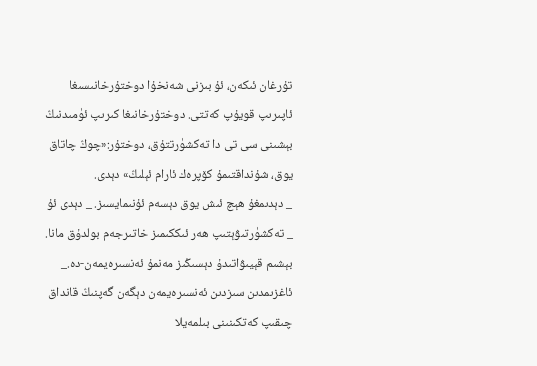تۇرغان ئىكەن، ئۇ بىزنى شەنخۇا دوختۇرخانىسىغا ئاپىرىپ قويۇپ كەتتى. دوختۇرخانىغا كىرىپ ئۈمىدنىڭ بېشىنى سى تى دا تەكشۈرتتۇق، دوختۇر:«چوڭ چاتاق يوق، شۇنداقتىمۇ كۆپرەك ئارام ئېلىڭ» دېدى.
_ دېدىمغۇ ھېچ ئىش يوق دېسەم ئۇنىمايسىز. _ دېدى ئۇ
_ تەكشۈرتىۋېتىپ ھەر ئىككىمىز خاتىرجەم بولدۇق مانا. بېشىم قېيىۋاتىدۇ دېسىڭىز مەنمۇ ئەنسىرەيمەن-دە._ ئاغزىمدىن سىزدىن ئەنسىرەيمەن دېگەن گەپنىڭ قانداق چىقىپ كەتكىنىنى بىلمەيلا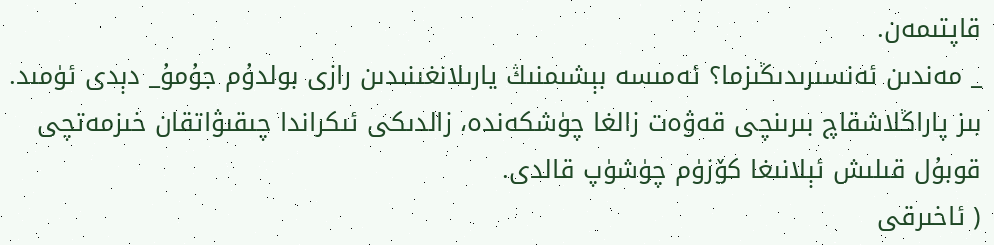قاپتىمەن.
_ مەندىن ئەنسىرىدىڭىزما؟ ئەمىسە بېشىمنىڭ يارىلانغىنىدىن رازى بولدۇم جۇمۇ_ دېدى ئۈمىد.
بىز پاراڭلاشقاچ بىرىنچى قەۋەت زالغا چۈشكەندە، زالدىكى ئىكراندا چىقىۋاتقان خىزمەتچى قوبۇل قىلىش ئېلانىغا كۆزۈم چۈشۈپ قالدى.
( ئاخىرقى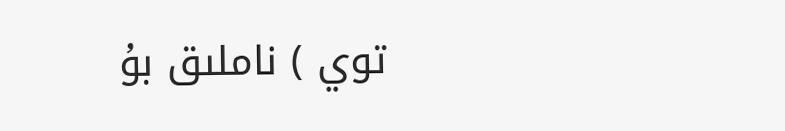توي ) ناملىق بۇ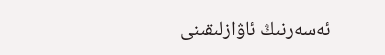ئەسەرنىڭ ئاۋازلىقىنى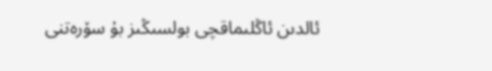ئالدىن ئاڭلىماقچى بولسىڭىز بۇ سۆرەتنى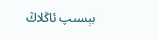بېسىپ ئاڭلاڭ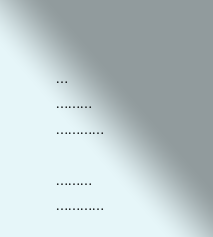…
………
…………

………
…………